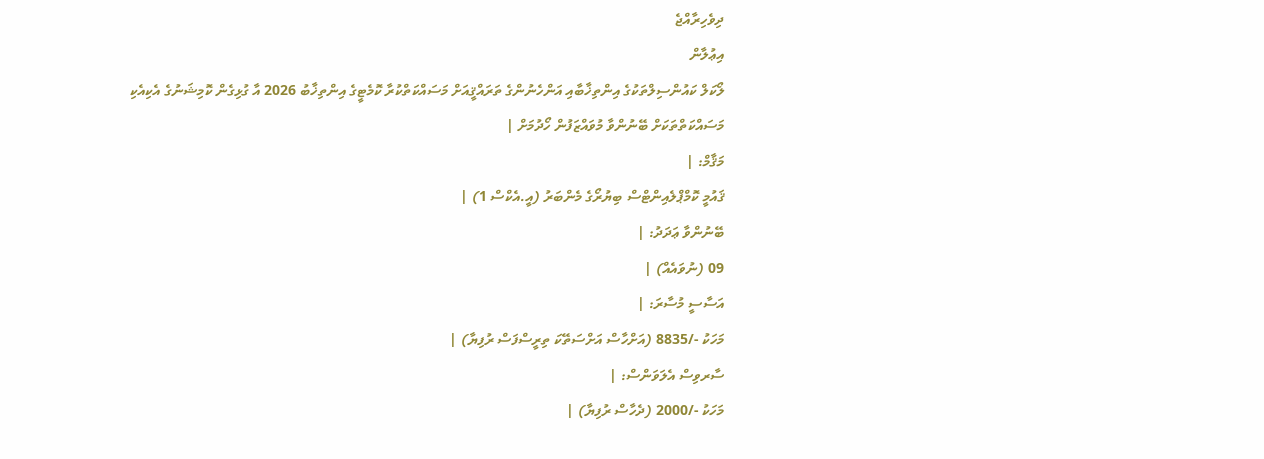ދިވެހިރާއްޖެ
އިޢުލާން
ލޯކަލް ކައުންސިލްތަކުގެ އިންތިޚާބާއި އަންހެނުންގެ ތަރައްޤީއަށް މަސައްކަތްކުރާ ކޮމެޓީގެ އިންތިޚާބު 2026 އާ ގުޅިގެން ކޮމިޝަނުގެ އެކިއެކި މަސައްކަތްތަކަށް ބޭނުންވާ މުވައްޒަފުން ހޯދުމަށް |
މަޤާމް: |
ޤައުމީ ކޮމްޕްލެއިންޓްސް ބިޔުރޯގެ މެންބަރު (އީ.އެކްސް 1) |
ބޭނުންވާ ޢަދަދު: |
09 (ނުވައެއް) |
އަސާސީ މުސާރަ: |
މަހަކު -/8835 (އަށްހާސް އަށްސަތޭކަ ތިރީސްފަސް ރުފިޔާ) |
ސާރވިސް އެލަވަންސް: |
މަހަކު -/2000 (ދެހާސް ރުފިޔާ) |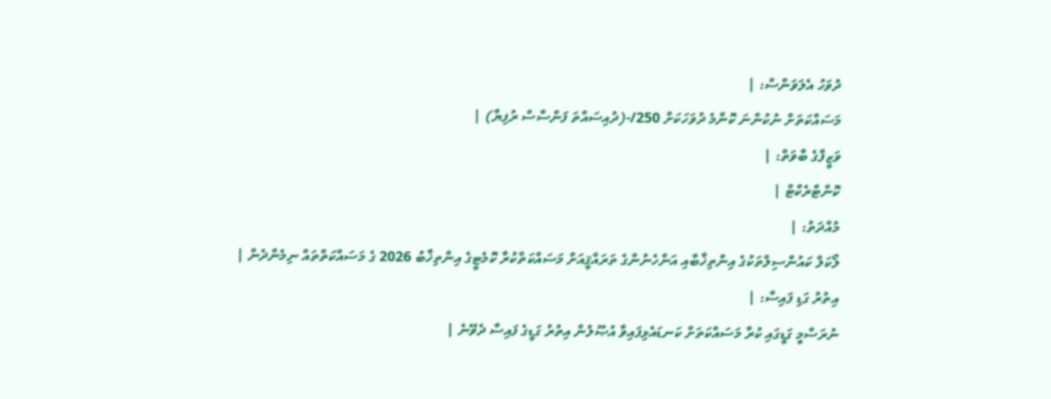ދުވަހު އެލަވަންސް: |
މަސައްކަތަށް ނުކުންނަ ކޮންމެ ދުވަހަކަށް 250/-(ދުއިސައްތަ ފަންސާސް ރުފިޔާ) |
ވަޒީފާގެ ބާވަތް: |
ކޮންޓްރެކްޓް |
މުއްދަތު: |
ލޯކަލް ކައުންސިލްތަކުގެ އިންތިޚާބާއި އަންހެނުންގެ ތަރައްޤީއަށް މަސައްކަތްކުރާ ކޮމެޓީގެ އިންތިޚާބު 2026 ގެ މަސައްކަތްތައް ނިމެންދެން |
އިތުރު ގަޑި ފައިސާ: |
ނުރަސްމީ ގަޑީގައި ކުރާ މަސައްކަތަށް ކަނޑައެޅިފައިވާ އުޞޫލުން އިތުރު ގަޑީގެ ފައިސާ ދެވޭނެ |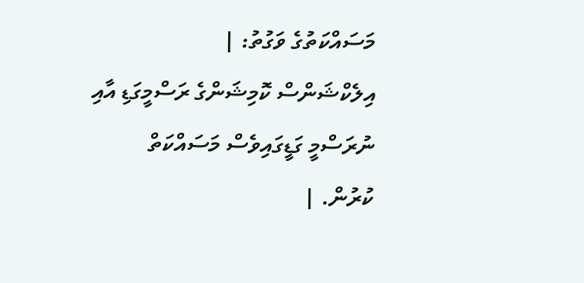މަސައްކަތުގެ ވަގުތު: |
އިލެކްޝަންސް ކޮމިޝަންގެ ރަސްމީގަޑި އާއި ނުރަސްމީ ގަޑީގައިވެސް މަސައްކަތް ކުރުން. |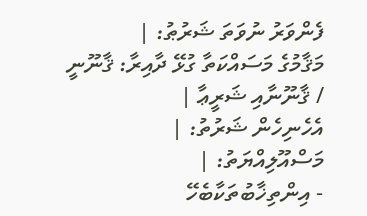ފެންވަރު ނުވަތަ ޝަރުޠު: |
މަޤާމުގެ މަސައްކަތާ ގުޅޭ ދާއިރާ: ޤާނޫނީ / ޤާނޫނާއި ޝަރީޢާ |
އެހެނިހެން ޝަރުތު: |
މަސްއޫލިއްޔަތު: |
- އިންތިޚާބުތަކާބެހޭ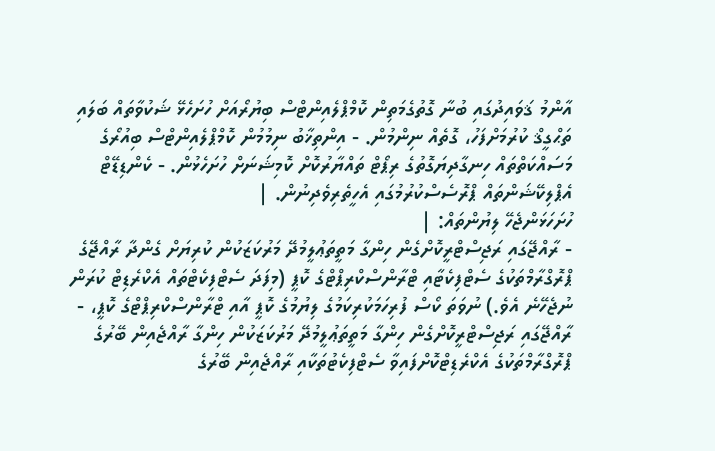އާންމު ޤަވައިދުގައި ބުނާ ގޮތުގެމަތިން ކޮމްޕްލެއިންޓްސް ބިޔުރޯއަށް ހުށަހެޅޭ ޝަކުވާތައް ބަލައި ތަޙްގީޤް ކުރުމަށްފަހު، ގޮތެއް ނިންމުން. - އިންތިޚާބު ނިމުމުން ކޮމްޕްލެއިންޓްސް ބިއުރޯގެ މަސައްކަތްތައް ހިނގާދިޔަގޮތުގެ ރިޕޯޓް ތައްޔާރުކޮށް ކޮމިޝަނަށް ހުށަހެޅުން. - ކެންޑިޑޭޓް އެޕްލިކޭޝަންތައް ޕްރޮސެސްކުރުމުގައި އެހީތެރިވެދިނުން. |
ހުށަހަޅަންޖެހޭ ލިޔުންތައް: |
- ރާއްޖޭގައި ރަޖިސްޓްރީކޮށްގެން ހިންގާ މަތީތަޢުލީމުދޭ މަރުކަޒަކުން ކުރިޔަށް ގެންދާ ރާއްޖޭގެ ޕްރޮގްރާމްތަކުގެ ސެޓްފިކެޓާއި ޓްރާންސްކްރިޕްޓްގެ ކޮޕީ (މިފަދަ ސެޓްފިކެޓްތައް އެކްރެޑިޓް ކުރަން ނުޖެހޭނެ އެވެ.) ނުވަތަ ކޯސް ފުރިހަމަކުރިކަމުގެ ލިޔުމުގެ ކޮޕީ އާއި ޓްރާންސްކްރިޕްޓްގެ ކޮޕީ، - ރާއްޖޭގައި ރަޖިސްޓްރީކޮށްގެން ހިންގާ މަތީތަޢުލީމުދޭ މަރުކަޒަކުން ހިންގާ ރާއްޖެއިން ބޭރުގެ ޕްރޮގްރާމްތަކުގެ އެކްރެޑިޓްކޮށްފައިވާ ސެޓްފިކެޓުތަކާއި ރާއްޖެއިން ބޭރުގެ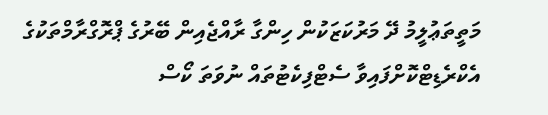މަތީތަޢުލީމު ދޭ މަރުކަޒަކުން ހިންގާ ރާއްޖެއިން ބޭރުގެ ޕްރޮގްރާމްތަކުގެ އެކްރެޑިޓްކޮށްފައިވާ ސެޓްފިކެޓުތައް ނުވަތަ ކޯސް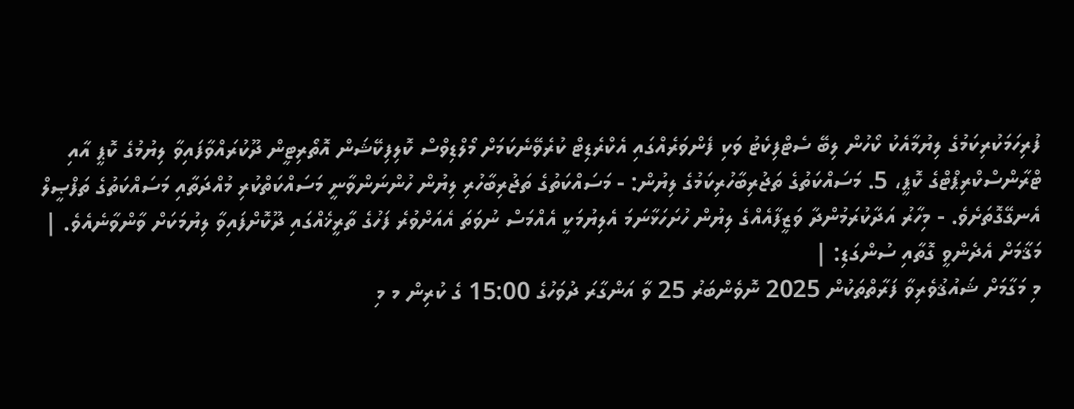ފުރިހަމަކުރިކަމުގެ ލިޔުމާއެކު ކޯހުން ލިބޭ ސެޓްފިކެޓު ވަކި ފެންވަރެއްގައި އެކްރެޑިޓް ކުރެވޭނެކަމަށް މޯލްޑިވްސް ކޮލިފިކޭޝަން އޮތޯރިޓީން ދޫކުރައްވާފައިވާ ލިޔުމުގެ ކޮޕީ އާއި ޓްރާންސްކްރިޕްޓްގެ ކޮޕީ، 5. މަސައްކަތުގެ ތަޖުރިބާހުރިކަމުގެ ލިޔުން: - މަސައްކަތުގެ ތަޖުރިބާހުރި ލިޔުން ހުންނަންވާނީ މަސައްކަތްކުރި މުއްދަތާއި މަސައްކަތުގެ ތަފްޞީލް އެނގޭގޮތަށެވެ. - މިހާރު އަދާކުރަމުންދާ ވަޒީފާއެއްގެ ލިޔުން ހުށަހަޅާނަމަ އެލިޔުމަކީ އެއްމަސް ނުވަތަ އެއަށްވުރެ ފަހުގެ ތާރީޚެއްގައި ދޫކޮށްފައިވާ ލިޔުމަކަށް ވާންވާނެއެވެ. |
މަޤާމަށް އެދެންވީ ގޮތާއި ސުންގަޑި: |
މި މަގާމަށް ޝައުޤުވެރިވާ ފަރާތްތަކުން 2025 ނޮވެންބަރު 25 ވާ އަންގާރަ ދުވަހުގެ 15:00 ގެ ކުރިން މ މި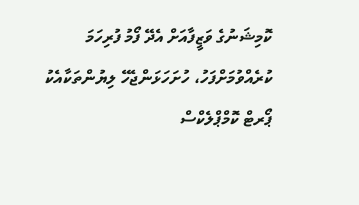ކޮމިޝަނުގެ ވަޒީފާއަށް އެދޭ ފޯމު ފުރިހަމަ ކުރެއްވުމަށްފަހު، ހުށަހަޅަންޖެހޭ ލިޔުންތަކާއެކު ޕޯރޓް ކޮމްޕްލެކްސް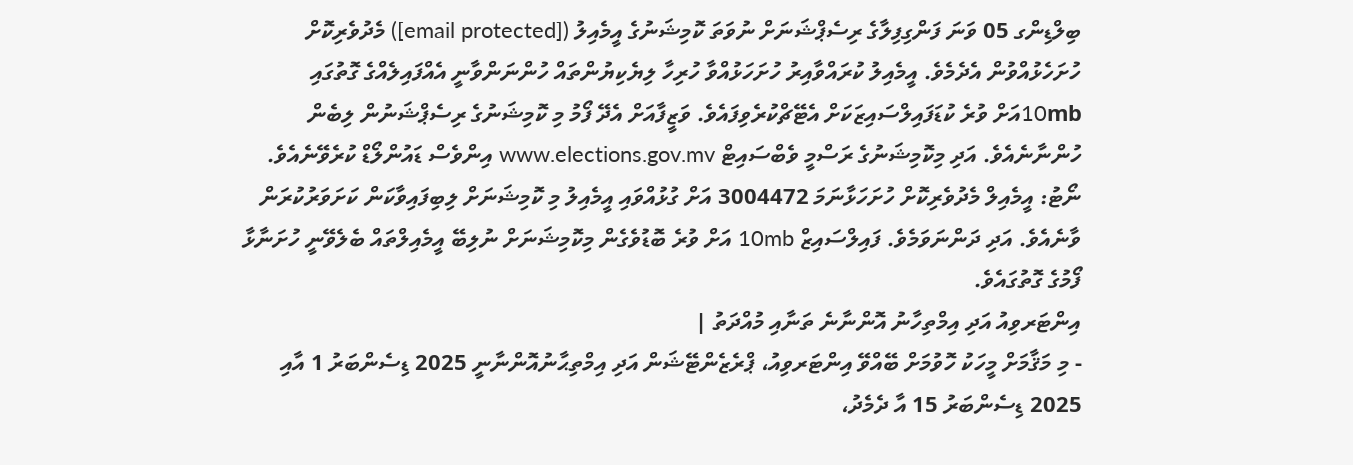ބިލްޑިންގ 05 ވަނަ ފަންގިފިލާގެ ރިސެޕްޝަނަށް ނުވަތަ ކޮމިޝަނުގެ އީމެއިލު ([email protected]) މެދުވެރިކޮށް ހުށަހެޅުއްވުން އެދެމެވެ. އީމެއިލު ކުރައްވާއިރު ހުށަހަޅުއްވާ ހުރިހާ ލިޔެކިޔުންތައް ހުންނަންވާނީ އެއްފައިލެއްގެ ގޮތުގައި 10mbއަށް ވުރެ ކުޑަފައިލްސައިޒަކަށް އެޓޭޗްކުރެވިފައެވެ. ވަޒީފާއަށް އެދޭ ފޯމު މި ކޮމިޝަނުގެ ރިސެޕްޝަނުން ލިބެން ހުންނާނެއެވެ. އަދި މިކޮމިޝަނުގެ ރަސްމީ ވެބްސައިޓް www.elections.gov.mv އިންވެސް ޑައުންލޯޑް ކުރެވޭނެއެވެ. ނޯޓު: އީމެއިލް މެދުވެރިކޮށް ހުށަހަޅާނަމަ 3004472 އަށް ގުޅުއްވައި އީމެއިލު މި ކޮމިޝަނަށް ލިބިފައިވާކަން ކަށަވަރުކުރަން ވާނެއެވެ. އަދި ދަންނަވަމެވެ. ފައިލްސައިޒް 10mb އަށް ވުރެ ބޮޑުވެގެން މިކޮމިޝަނަށް ނުލިބޭ އީމެއިލްތައް ބެލެވޭނީ ހުށަނާޅާ ފޯމުގެ ގޮތުގައެވެ.
އިންޓަރވިއު އަދި އިމްތިހާނު އޮންނާނެ ތަނާއި މުއްދަތު |
- މި މަޤާމަށް މީހަކު ހޮވުމަށް ބޭއްވޭ އިންޓަރވިއު، ޕްރެޒެންޓޭޝަން އަދި އިމްތިޙާނުއޮންނާނީ 2025 ޑިސެންބަރު 1 އާއި 2025 ޑިސެންބަރު 15 އާ ދެމެދު،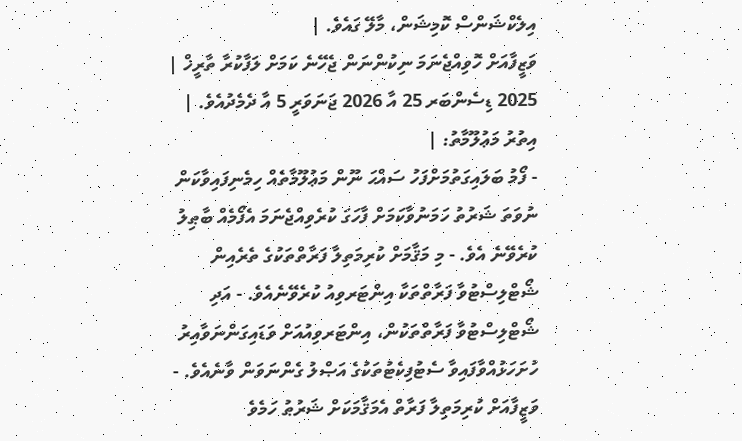އިލެކްޝަންސް ކޮމިޝަން، މާލޭ ގައެވެ. |
ވަޒީފާއަށް ހޮވިއްޖެނަމަ ނިކުންނަން ޖެހޭނެ ކަމަށް ލަފާކުރާ ތާރީޚް |
2025 ޑިސެންބަރ 25 އާ 2026 ޖަނަވަރީ 5 އާ ދެމެދުއެވެ. |
އިތުރު މަޢުލޫމާތު: |
- ފޯމު ބަލައިގަތުމަށްފަހު ސައްޙަ ނޫން މަޢުލޫމާތެއް ހިމެނިފައިވާކަން ނުވަތަ ޝަރުތު ހަމަނުވާކަމަށް ފާހަގަ ކުރެވިއްޖެނަމަ އެފޯމެއް ބާޠިލު ކުރެވޭނެ އެވެ. - މި މަޤާމަށް ކުރިމަތިލާ ފަރާތްތަކުގެ ތެރެއިން ޝޯޓްލިސްޓުވާ ފަރާތްތަކާ އިންޓަރވިއު ކުރެވޭނެއެވެ. - އަދި ޝޯޓްލިސްޓުވާ ފަރާތްތަކުން، އިންޓަރވިއުއަށް ވަޑައިގަންނަވާއިރު ހުށަހަޅުއްވާފައިވާ ސެޓުފިކެޓުތަކުގެ އަޞްލު ގެންނަވަން ވާނެއެވެ. - ވަޒީފާއަށް ކުރިމަތިލާ ފަރާތް އެމަޤާމަކަށް ޝަރުޠު ހަމެވެ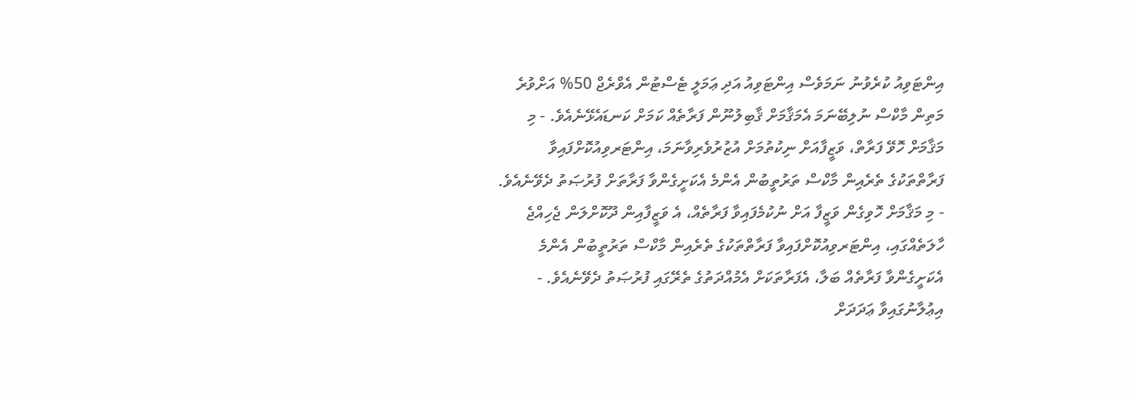އިންޓަވިއު ކުރެވުނު ނަމަވެސް އިންޓަވިއު އަދި ޢަމަލީ ޓެސްޓުން އެވްރެޖް 50% އަށްވުރެ މަތިން މާކްސް ނުލިބޭނަމަ އެމަޤާމަށް ޤާބިލުނޫން ފަރާތެއް ކަމަށް ކަނޑައެޅޭނެއެވެ. - މި މަޤާމަށް ހޮވޭ ފަރާތް، ވަޒީފާއަށް ނިކުތުމަށް އުޒުރުވެރިވާނަމަ، އިންޓަރވިއުކޮށްފައިވާ ފަރާތްތަކުގެ ތެރެއިން މާކްސް ތަރުތީބުން އެންމެ އެކަށީގެންވާ ފަރާތަށް ފުރުޞަތު ދެވޭނެއެވެ. - މި މަޤާމަށް ހޮވިގެން ވަޒީފާ އަށް ނުކުމެފައިވާ ފަރާތެއް، އެ ވަޒީފާއިން ދޫކޮށްލަން ޖެހިއްޖެ ހާލަތެއްގައި، އިންޓަރވިއުކޮށްފައިވާ ފަރާތްތަކުގެ ތެރެއިން މާކްސް ތަރުތީބުން އެންމެ އެކަށީގެންވާ ފަރާތެއް ބަލާ، އެފަރާތަކަށް އެމުއްދަތުގެ ތެރޭގައި ފުރުޞަތު ދެވޭނެއެވެ. - އިޢުލާނުގައިވާ ޢަދަދަށް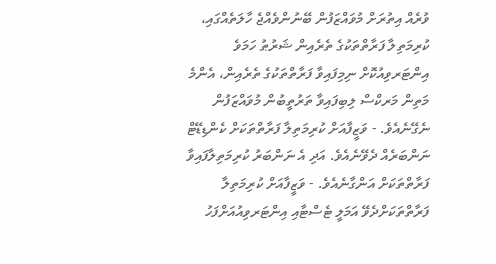ވުރެއް އިތުރަށް މުވައްޒަފުން ބޭނުންވެއްޖެ ހާލަތެއްގައި، ކުރިމަތިލާ ފަރާތްތަކުގެ ތެރެއިން ޝަރުޠު ހަމަވެ އިންޓަރވިއުކޮށް ނިމިފައިވާ ފަރާތްތަކުގެ ތެރެއިން، އެންމެ މަތިން މަރކްސް ލިބިފައިވާ ތަރުތީބުން މުވައްޒަފުން ނެގޭނެއެވެ. - ވަޒީފާއަށް ކުރިމަތިލާ ފަރާތްތަކަށް ކެންޑިޑޭޓް ނަންބަރެއް ދެވޭނެއެވެ. އަދި އެ ނަންބަރު ކުރިމަތިލާފައިވާ ފަރާތްތަކަށް އަންގާނެއެވެ. - ވަޒީފާއަށް ކުރިމަތިލާ ފަރާތްތަކަށްދެވޭ އަމަލީ ޓެސްޓާއި އިންޓަރވިއުއަށްފަހު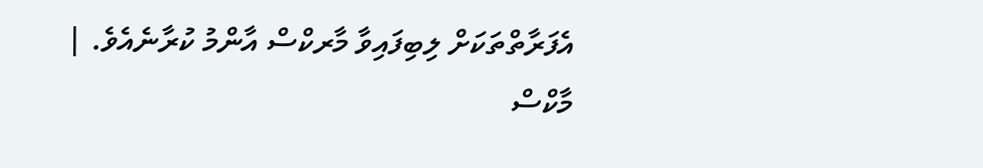އެފަރާތްތަކަށް ލިބިފައިވާ މާރކްސް އާންމު ކުރާނެއެވެ. |
މާކްސް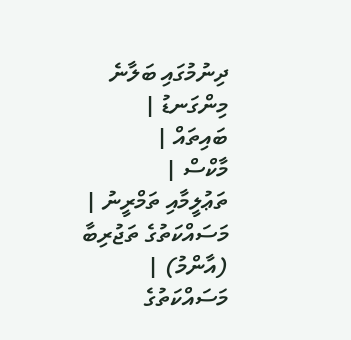ދިނުމުގައި ބަލާނެ މިންގަނޑު |
ބައިތައް |
މާކްސް |
ތަޢުލީމާއި ތަމްރީނު |
މަސައްކަތުގެ ތަޖުރިބާ (އާންމު) |
މަސައްކަތުގެ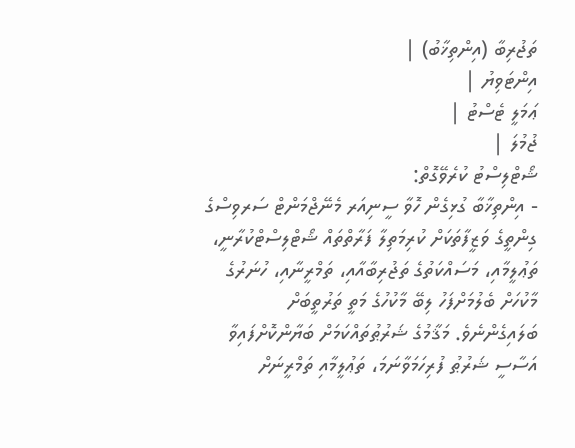ތަޖުރިބާ (އިންތިޚާބު) |
އިންޓަވިޔު |
ޢަމަލީ ޓެސްޓު |
ޖުމުލަ |
ޝޯޓްލިސްޓު ކުރެވޭގޮތް:
- އިންތިޚާބާ ގުޅިގެން ހޮވާ ސީނިއަރ މެނޭޖްމަންޓް ސަރވިސްގެ ގިންތީގެ ވަޒީފާތަކަށް ކުރިމަތިލާ ފަރާތްތައް ޝޯޓްލިސްޓްކުރާނީ، ތަޢުލީމާއި، މަސައްކަތުގެ ތަޖުރިބާއާއި، ތަމްރީނާއި، ހުނަރުގެ މާކުހަށް ބެލުމަށްފަހު ލިބޭ މާކުހުގެ މަތީ ތަރުތީބަށް ބަލައިގެންނެވެ. މަޤާމުގެ ޝަރުޠުތައްކަމަށް ބަޔާންކޮށްފައިވާ އަސާސީ ޝަރުޠު ފުރިހަމަވާނަމަ، ތަޢުލީމާއި ތަމްރީނަށް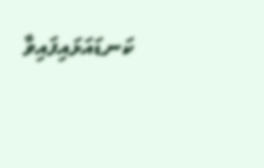ކަނޑައަޅައިފައިވާ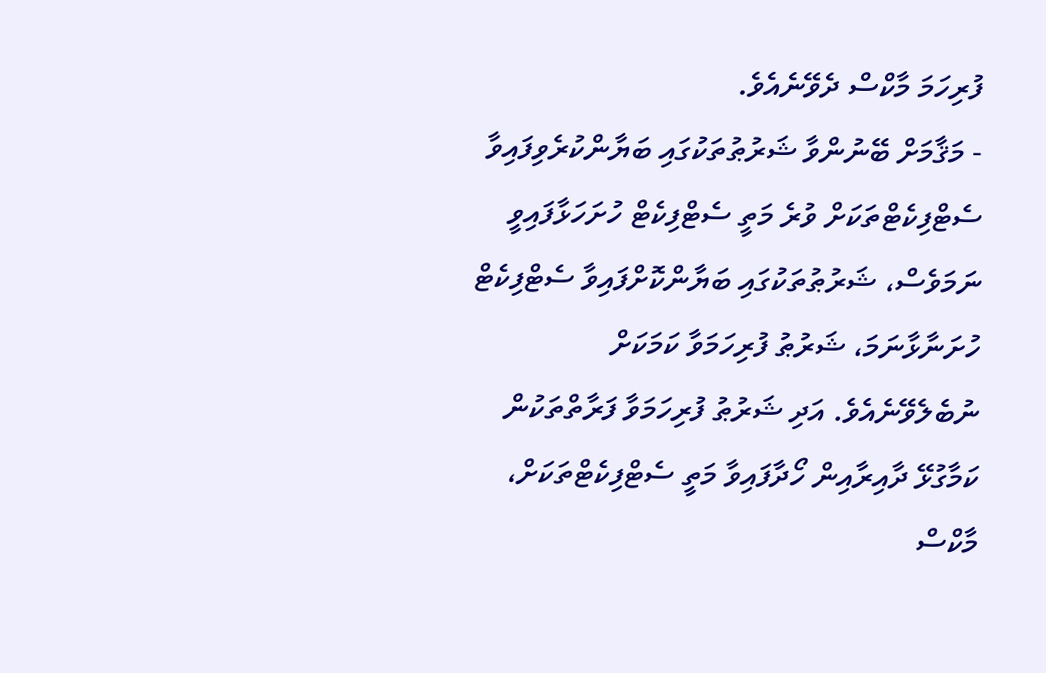ފުރިހަމަ މާކްސް ދެވޭނެއެވެ.
- މަޤާމަށް ބޭނުންވާ ޝަރުޠުތަކުގައި ބަޔާންކުރެވިފައިވާ ސެޓްފިކެޓްތަކަށް ވުރެ މަތީ ސެޓްފިކެޓް ހުށަހަޅާފައިވީ ނަމަވެސް، ޝަރުޠުތަކުގައި ބަޔާންކޮށްފައިވާ ސެޓްފިކެޓް ހުށަނާޅާނަމަ، ޝަރުޠު ފުރިހަމަވާ ކަމަކަށް ނުބެލެވޭނެއެވެ. އަދި ޝަރުޠު ފުރިހަމަވާ ފަރާތްތަކުން ކަމާގުޅޭ ދާއިރާއިން ހޯދާފައިވާ މަތީ ސެޓްފިކެޓްތަކަށް، މާކްސް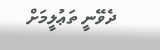ދެވޭނީ ތަޢުލީމަށް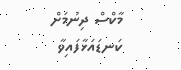މާކްސް ދިނުމަށް ކަނޑައަޅާފައިވާ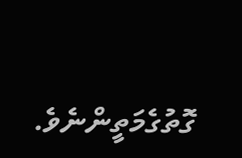ގޮތުގެމަތީންނެވެ.